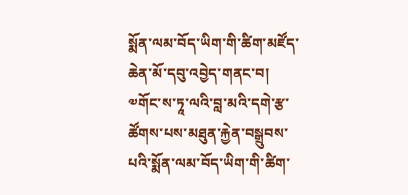སྨོན་ལམ་བོད་ཡིག་གི་ཚིག་མཛོད་ཆེན་མོ་དབུ་འབྱེད་གནང་བ།
༧གོང་ས་ཏཱ་ལའི་བླ་མའི་དགེ་རྩ་ཚོགས་པས་མཐུན་རྐྱེན་བསྒྲུབས་པའི་སྨོན་ལམ་བོད་ཡིག་གི་ཚིག་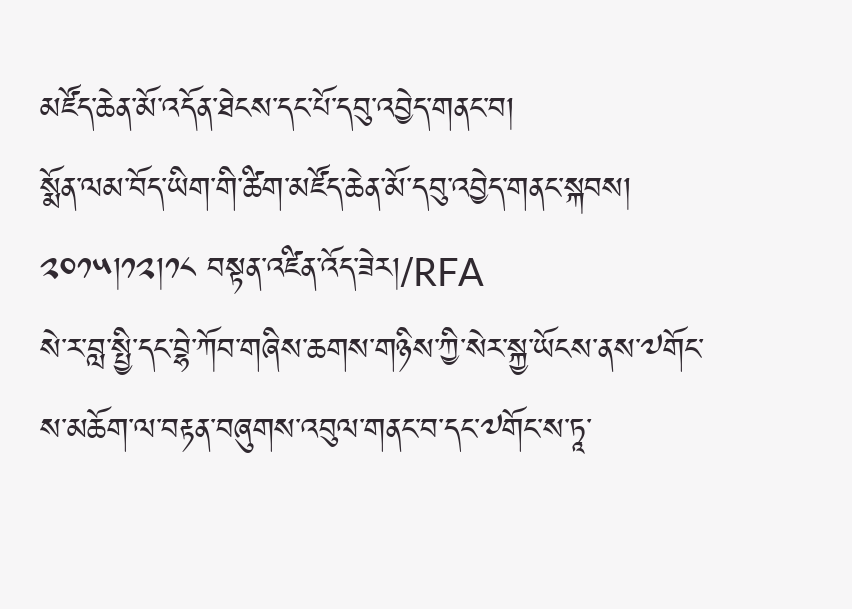མཛོད་ཆེན་མོ་འདོན་ཐེངས་དང་པོ་དབུ་འབྱེད་གནང་བ།
སྨོན་ལམ་བོད་ཡིག་གི་ཚིག་མཛོད་ཆེན་མོ་དབུ་འབྱེད་གནང་སྐབས། ༢༠༡༥།༡༢།༡༨ བསྟན་འཛིན་འོད་ཟེར།/RFA
སེ་ར་བླ་སྤྱི་དང་བྷེ་ཀོབ་གཞིས་ཆགས་གཉིས་ཀྱི་སེར་སྐྱ་ཡོངས་ནས་༧གོང་ས་མཆོག་ལ་བརྟན་བཞུགས་འབུལ་གནང་བ་དང་༧གོང་ས་ཏཱ་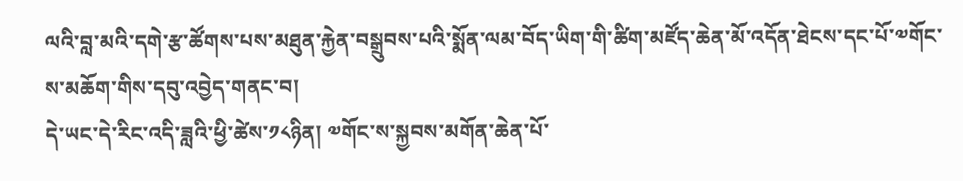ལའི་བླ་མའི་དགེ་རྩ་ཚོགས་པས་མཐུན་རྐྱེན་བསྒྲུབས་པའི་སྨོན་ལམ་བོད་ཡིག་གི་ཚིག་མཛོད་ཆེན་མོ་འདོན་ཐེངས་དང་པོ་༧གོང་ས་མཆོག་གིས་དབུ་འབྱེད་གནང་བ།
དེ་ཡང་དེ་རིང་འདི་ཟླའི་ཕྱི་ཚེས་༡༨ཉིན། ༧གོང་ས་སྐྱབས་མགོན་ཆེན་པོ་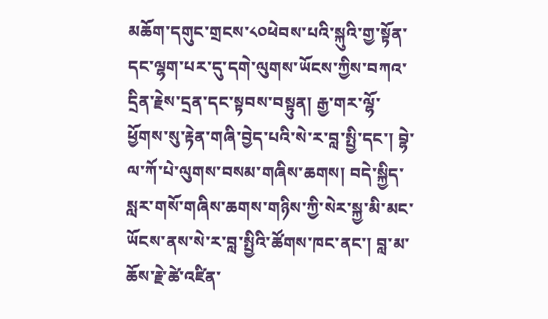མཆོག་དགུང་གྲངས་༨༠ཕེབས་པའི་སྐུའི་གྱ་སྟོན་དང་ལྷག་པར་དུ་དགེ་ལུགས་ཡོངས་ཀྱིས་བཀའ་དྲིན་རྗེས་དྲན་དང་སྟབས་བསྟུན། རྒྱ་གར་ལྷོ་ཕྱོགས་སུ་རྟེན་གཞི་བྱེད་པའི་སེ་ར་བླ་སྤྱི་དང་། བྷེ་ལ་ཀོ་པེ་ལུགས་བསམ་གཞིས་ཆགས། བདེ་སྐྱིད་སླར་གསོ་གཞིས་ཆགས་གཉིས་ཀྱི་སེར་སྐྱ་མི་མང་ཡོངས་ནས་སེ་ར་བླ་སྤྱིའི་ཚོགས་ཁང་ནང་། བླ་མ་ཆོས་རྗེ་ཚེ་འཛིན་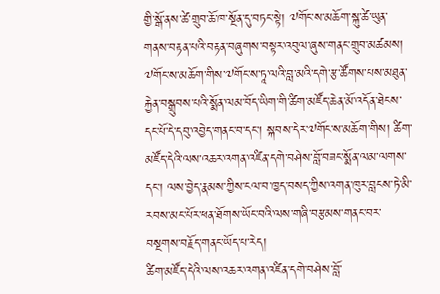གྱི་སྒོ་ནས་ཚེ་གྲུབ་ཆོ་ཁ་སྔོན་དུ་བཏང་སྟེ། ༧གོང་ས་མཆོག་སྐུ་ཚེ་ཡུན་གནས་བརྟན་པའི་བརྟན་བཞུགས་བསྟར་འབུལ་ཞུས་གནང་གྲུབ་མཚམས། ༧གོང་ས་མཆོག་གིས་༧གོང་ས་ཏཱ་ལའི་བླ་མའི་དགེ་རྩ་ཚོགས་པས་མཐུན་རྐྱེན་བསྒྲུབས་པའི་སྨོན་ལམ་བོད་ཡིག་གི་ཚིག་མཛོད་ཆེན་མོ་འདོན་ཐེངས་དང་པོ་དེ་དབུ་འབྱེད་གནང་བ་དང་། སྐབས་དེར་༧གོང་ས་མཆོག་གིས། ཚིག་མཛོད་དེའི་ལས་འཆར་འགན་འཛིན་དགེ་བཤེས་བློ་བཟང་སྨོན་ལམ་ལགས་དང་། ལས་བྱེད་རྣམས་ཀྱིས་ངལ་བ་ཁྱད་བསད་ཀྱིས་འགན་ཁུར་བླངས་ཏེ་མི་རབས་མང་པོར་ཕན་ཐོགས་ཡོང་བའི་ལས་གཞི་བརྩམས་གནང་བར་བསྔགས་བརྗོད་གནང་ཡོད་པ་རེད།
ཚིག་མཛོད་དེའི་ལས་འཆར་འགན་འཛིན་དགེ་བཤེས་བློ་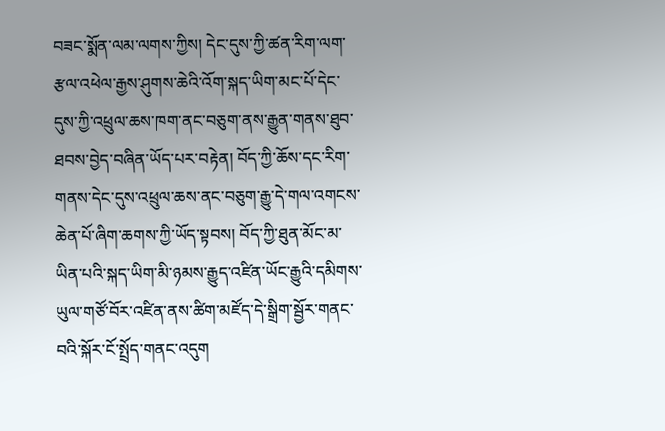བཟང་སྨོན་ལམ་ལགས་ཀྱིས། དེང་དུས་ཀྱི་ཚན་རིག་ལག་རྩལ་འཕེལ་རྒྱས་ཤུགས་ཆེའི་འོག་སྐད་ཡིག་མང་པོ་དེང་དུས་ཀྱི་འཕྲུལ་ཆས་ཁག་ནང་བཅུག་ནས་རྒྱུན་གནས་ཐུབ་ཐབས་བྱེད་བཞིན་ཡོད་པར་བརྟེན། བོད་ཀྱི་ཆོས་དང་རིག་གནས་དེང་དུས་འཕྲུལ་ཆས་ནང་བཅུག་རྒྱུ་དེ་གལ་འགངས་ཆེན་པོ་ཞིག་ཆགས་ཀྱི་ཡོད་སྟབས། བོད་ཀྱི་ཐུན་མོང་མ་ཡིན་པའི་སྐད་ཡིག་མི་ཉམས་རྒྱུད་འཛིན་ཡོང་རྒྱུའི་དམིགས་ཡུལ་གཙོ་བོར་འཛིན་ནས་ཚིག་མཛོད་དེ་སྒྲིག་སྦྱོར་གནང་བའི་སྐོར་ངོ་སྤྲོད་གནང་འདུག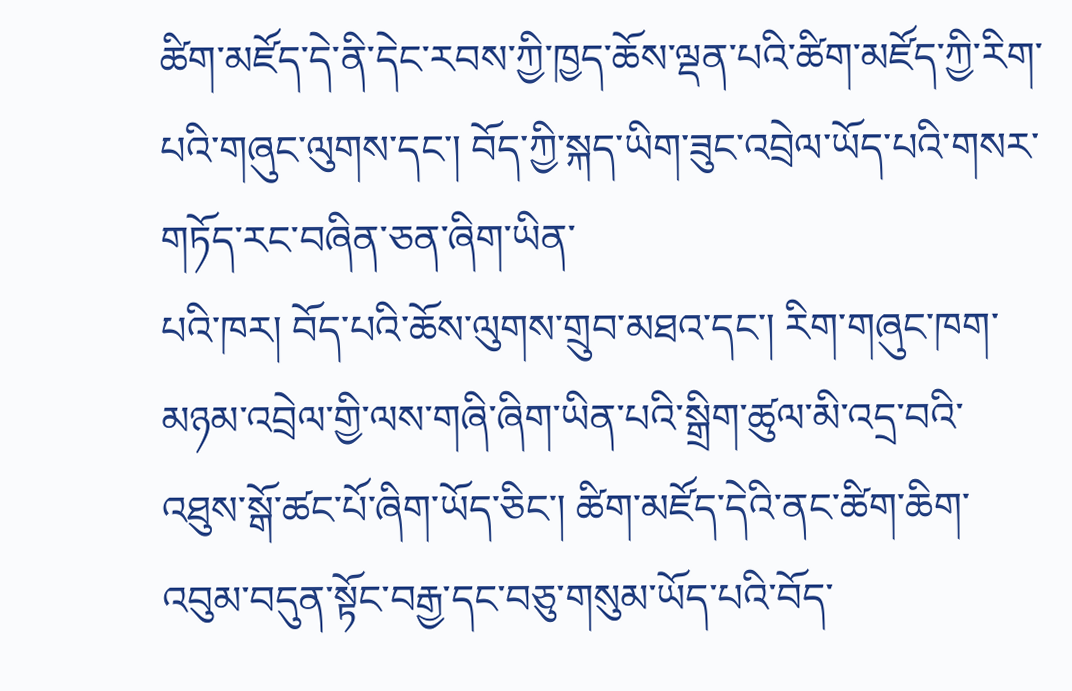ཚིག་མཛོད་དེ་ནི་དེང་རབས་ཀྱི་ཁྱད་ཆོས་ལྡན་པའི་ཚིག་མཛོད་ཀྱི་རིག་པའི་གཞུང་ལུགས་དང་། བོད་ཀྱི་སྐད་ཡིག་ཟུང་འབྲེལ་ཡོད་པའི་གསར་གཏོད་རང་བཞིན་ཅན་ཞིག་ཡིན་
པའི་ཁར། བོད་པའི་ཆོས་ལུགས་གྲུབ་མཐའ་དང་། རིག་གཞུང་ཁག་མཉམ་འབྲེལ་གྱི་ལས་གཞི་ཞིག་ཡིན་པའི་སྒྲིག་ཚུལ་མི་འདྲ་བའི་འཐུས་སྒོ་ཚང་པོ་ཞིག་ཡོད་ཅིང་། ཚིག་མཛོད་དེའི་ནང་ཚིག་ཆིག་འབུམ་བདུན་སྟོང་བརྒྱ་དང་བཅུ་གསུམ་ཡོད་པའི་བོད་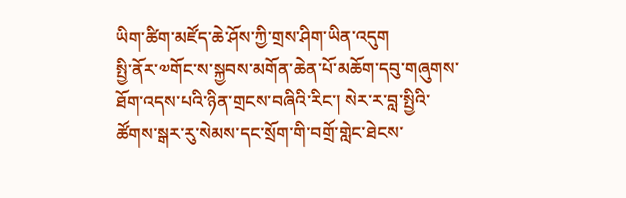ཡིག་ཚིག་མཛོད་ཆེ་ཤོས་ཀྱི་གྲས་ཤིག་ཡིན་འདུག
སྤྱི་ནོར་༧གོང་ས་སྐྱབས་མགོན་ཆེན་པོ་མཆོག་དབུ་གཞུགས་ཐོག་འདས་པའི་ཉིན་གྲངས་བཞིའི་རིང་། སེར་ར་བླ་སྤྱིའི་ཚོགས་སྒར་རུ་སེམས་དང་སྲོག་གི་བགྲོ་གླེང་ཐེངས་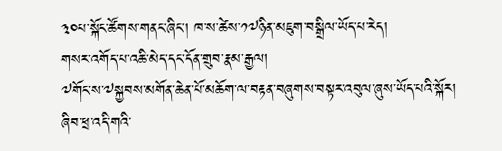༣༠པ་སྐོང་ཚོགས་གནང་ཞིང་། ཁ་ས་ཚེས་༡༧ཉིན་མཇུག་བསྒྲིལ་ཡོད་པ་རེད།
གསར་འགོད་པ་འཆི་མེད་དང་དོན་གྲུབ་རྣམ་རྒྱལ།
༧གོང་ས་༧སྐྱབས་མགོན་ཆེན་པོ་མཆོག་ལ་བརྟན་བཞུགས་བསྟར་འབུལ་ཞུས་ཡོད་པའི་སྐོར། ཞིབ་ཕྲ་འདི་གའི་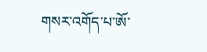གསར་འགོད་པ་ཨོ་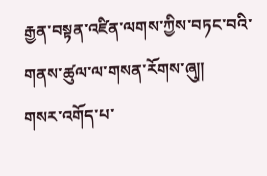རྒྱན་བསྟན་འཛིན་ལགས་ཀྱིས་བཏང་བའི་གནས་ཚུལ་ལ་གསན་རོགས་ཞུ༎
གསར་འགོད་པ་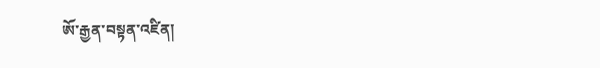ཨོ་རྒྱན་བསྟན་འཛིན།